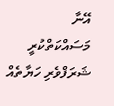އޭނާ މަސައްކަތްކުރީ ޝަރަފްވެރި ހަޔާތެއް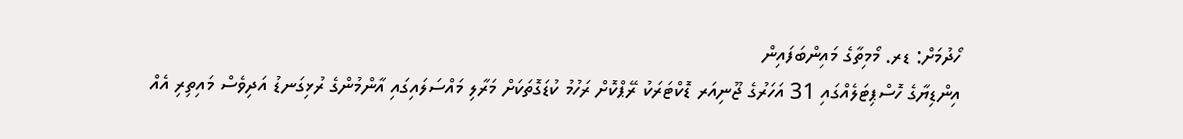ހޯދުމަށް: ޑރ. މޯމިތާގެ މައިންބަފައިން
އިންޑިޔާގެ ހޮސްޕިޓަލެއްގައި 31 އަހަރުގެ ޖޫނިއަރ ޑޮކްޓަރަކު ރޭޕްކޮށް ރަހުމު ކުޑަގޮތަކަށް މަރާލި މައްސަލައިގައި އާންމުންގެ ރުޅިގަނޑު އަދިވެސް މައިތިރި އެއް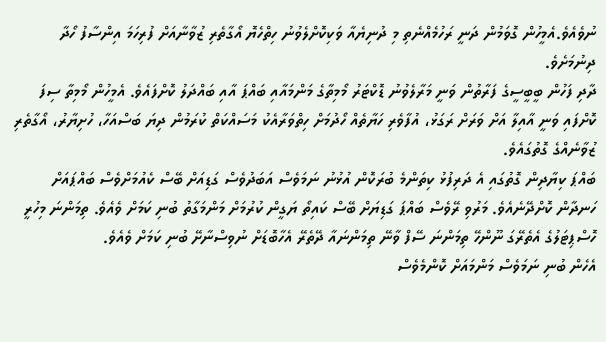ނުވެއެވެ.އެމީހުން ގޮވަމުން ދަނީ ރަހުމެއްނެތި މި ދުނިޔެއާ ވަކިކޮށްލެވުނު ހިތްހެޔޮ އޯގާތެރި ޒުވާނާއަށް ފުރިހަމަ އިންސާފު ހޯދާ ދިނުމަށެވެ.
ދާދި ފަހުން ބީބީސީގެ ފަރާތުން ވަނީ މަރާލެވުނު ޑޮކްޓަރު މޯމިތާގެ މަންމައާއި ބައްޕަ އާއި ބައްދަލު ކޮށްފައެވެ. އެމީހުން މޯމިތާ ސިފަ ކޮށްފައި ވަނީ އާއިލާ އަށް ވަރަށް ރަގަޅު، އުފާވެރި ހަޔާތެއް ހޯދުމަށް ހިތްވަރާއެކު މަސައްކަތް ކުރަމުން ދިޔަ ބަސްއަހާ، ހުށިޔާރު، އޯގާތެރި ޒުވާނެއްގެ ގޮތުގައެވެ.
ބައްޕަ ކިޔާދިން ގޮތުގައި އެ ދަރިފުޅު ކިތަންމެ ބުރަކޮން އުޅުނު ނަމަވެސް އަބަދުވެސް ގަޑިއަށް ބޭސް ކެއުމަށްވެސް ބައްޕައަށް ހަނދާން ކޮށްދޭނެއެވެ. މަރުވި ރޭވެސް ބައްޕަ ގަޑިޔަށް ބޭސް ކައިތޯ ޔަގީން ކުރުމަށް މަންމަގާތު ބުނި ކަމަށް ވެއެވެ. ތިމަންނަ މިހުރީ ހޮސްޕިޓަލުގެ އެތެރޭގަ ނޫންހޭ ތިމަންނަ ސޭފް ވާނޭ ތިމަންނައާ ދޭތެރޭ އެހާބޮޑަށް ނުވިސްނާށޭ ބުނި ކަމަށް ވެއެވެ.
އެހެން ބުނި ނަމަވެސް މަންމައަށް ކޮންމެވެސް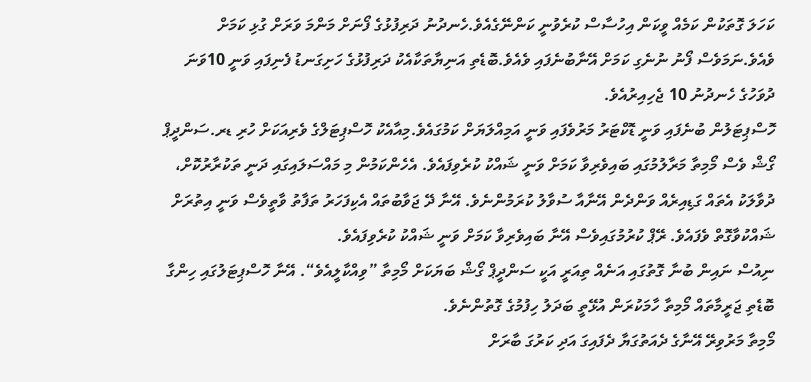ކަހަލަ ގޮތަކުން ކަމެއް ވީކަން އިހުސާސް ކުރެވުނީ ކަންނޭގެއެވެ.ހެނދުނު ދަރިފުޅުގެ ފޯނަށް މަންމަ ވަރަށް ގުޅި ކަމަށް ވެއެވެ.ނަމަވެސް ފޯނު ނުނެގި ކަމަށް އޭނާބުނެފައި ވެއެވެ.ބޮޑެތި އަނިޔާތަކާއެކު ދަރިފުޅުގެ ހަށިގަނޑު ފެނިފައި ވަނީ 10ވަނަ ދުވަހުގެ ހެނދުނު 10 ޖެހިއިރުއެވެ.
ހޮސްޕިޓަލުން ބުނެފައި ވަނީ ޑޮކްޓަރު މަރުވެފައި ވަނީ އަމިއްލަޔަށް ކަމުގައެވެ.މިއާއެކު ހޮސްޕިޓަލްގެ ވެރިއަކަށް ހުރި ޑރ.ސަންދީޕް ގޯޝް ވެސް މޯމިތާ މަރާލުމުގައި ބައިވެރިވާ ކަމަށް ވަނީ ޝައްކު ކުރެވިފައެވެ. އެހެންކަމުން މި މައްސަލައިގައި ދަނީ ތަކުރާރުކޮށް، ދުވާލަކު އެތައް ގަޑިއިރެއް ވަންދެން އޭނާއާ ސުވާލު ކުރަމުންނެވެ. އޭނާ ދޭ ޖަވާބުތައް އެކިފަހަރު ތަފާތު ވާތީވެސް ވަނީ އިތުރަށް ޝައްކުވާގޮތް ވެފައެވެ. ރޭޕް ކުރުމުގައިވެސް އޭނާ ބައިވެރިވާ ކަމަށް ވަނީ ޝައްކު ކުރެވިފައެވެ.
ނިއުސް ނައިން ބުނާ ގޮތުގައި އަނެއް ތިއަރީ އަކީ ސަންދީޕް ގޯޝް ބަޔަކަށް މޯމިތާ ”ވިއްކާލީއެވެ“. އޭނާ ހޮސްޕިޓަލުގައި ހިންގާ ބޮޑެތި ޖަރީމާތައް މޯމިތާ ހާމަކުރަން އުޅޭތީ ބަދަލު ހިފުމުގެ ގޮތުންނެވެ.
މޯމިތާ މަރުވިރޭ އޭނާގެ ދެއަތުގަޔާ ދެފައިގަ އަދި ކަރުގަ ބާރަށް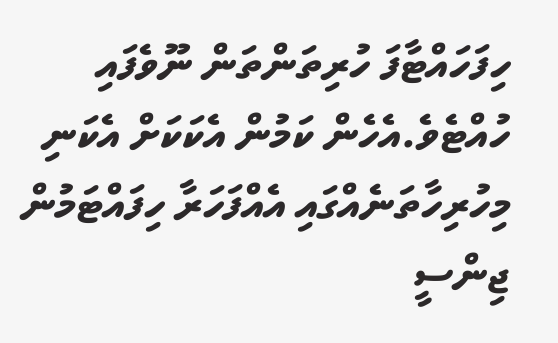ހިފަހައްޓާފަ ހުރިތަންތަން ނޫވެފައި ހުއްޓެވެ.އެހެން ކަމުން އެކަކަށް އެކަނި މިހުރިހާތަނެއްގައި އެއްފަހަރާ ހިފައްޓަމުން ޖިންސީ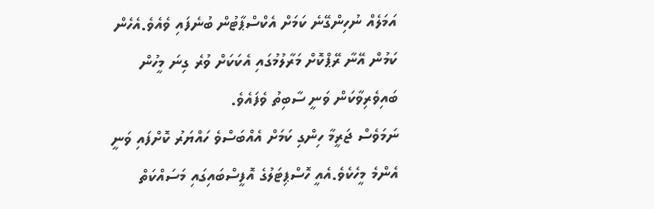އަމަލެއް ނުހިންގޭނެ ކަމަށް އެކްސްޕާޓުން ބުނެފައި ވެއެވެ.އެހެން ކަމުން އޭނާ ރޭޕްކޮށް މަރާލުމުގައި އެކަކަށް ވުރެ ގިނަ މީހުން ބައިވެރިވާކަން ވަނީ ސާބިތު ވެފައެވެ.
ނަމަވެސް ޖަރީމާ ހިންގި ކަމަށް އެއްބަސްވެ ހައްޔަރު ކޮށްފައި ވަނީ އެންމެ މީހެކެވެ.އެއީ ހޮސްޕިޓަލުގެ އޮފީސްބައިގައި މަސައްކަތް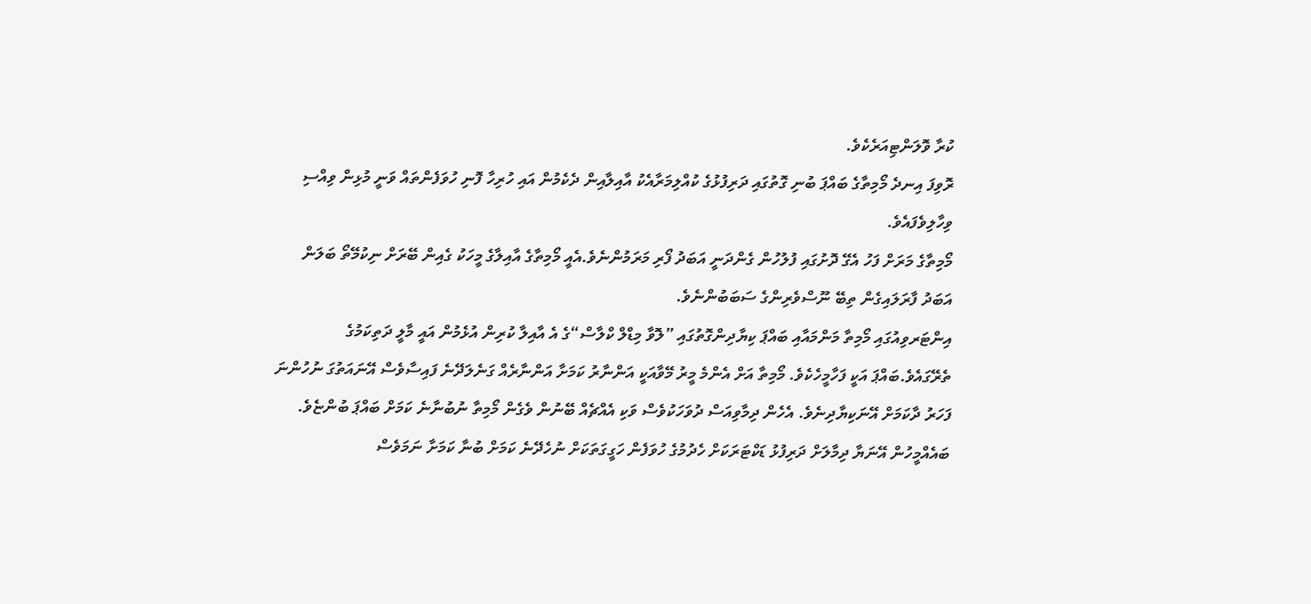ކުރާ ވޮލަންޓިއަރެކެވެ.
ރޮވިފަ އިނދެ މޯމިތާގެ ބައްޕަ ބުނި ގޮތުގައި ދަރިފުޅުގެ ކުއްލިމަރާއެކު އާއިލާއިން ދެކެމުން އައި ހުރިހާ ފޮނި ހުވަފެންތައް ވަނީ މުޅިން ވިއްސި ވިހާލިވެފައެވެ.
މޯމިތާގެ މަރަށް ފަހު އެގޭ ދޮށުގައި ފުލުހުން ގެންދަނީ އަބަދު ފޯރި މަރަމުންނެވެ.އެއީ މޯމިތާގެ އާއިލާގެ މީހަކު ގެއިން ބޭރަށް ނިކުމޭތޯ ބަލަން އަބަދު ފާރަލައިގެން ތިބޭ ނޫސްވެރިންގެ ސަބަބުންނެވެ.
އިންޓަރވިއުގައި މޯމިތާ މަންމައާއި ބައްޕަ ކިޔާދިންގޮތުގައި ”ލޮވާ މިޑްލް ކްލާސް“ގެ އެ އާއިލާ ކުރިން އުޅެމުން އައީ މާލީ ދަތިކަމުގެ ތެރޭގައެވެ.ބައްޕަ އަކީ ފަހާމީހެކެވެ. މޯމިތާ އަށް އެންމެ މީރު މޭވާއަކީ އަންނާރު ކަމަށާ އަންނާރެއް ގަނެލަދޭނެ ފައިސާވެސް އޭނައަތުގަ ނުހުންނަ ފަހަރު ދާކަމަށް އޭނަކިޔާދިނެވެ. އެހެން ދިމާވިއަސް ދުވަހަކުވެސް ވަކި އެއްޗެއް ބޭނުން ވެގެން މޯމިތާ ނުބުނާނެ ކަމަށް ބައްޕަ ބުންޏެވެ.
ބައެއްމީހުން އޭނަޔާ ދިމާލަށް ދަރިފުޅު ޑަކްޓަރަކަށް ހެދުމުގެ ހުވަފެން ހަގީގަތަކަށް ނުހެދޭނެ ކަމަށް ބުނާ ކަމަށާ ނަމަވެސް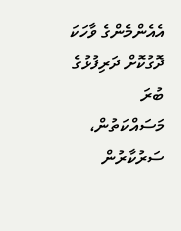އެއެންމެންގެ ވާހަކަ ދޮގުކޮށް ދަރިފުޅުގެ ބުރަ މަސައްކަތުން، ސަރުކާރުން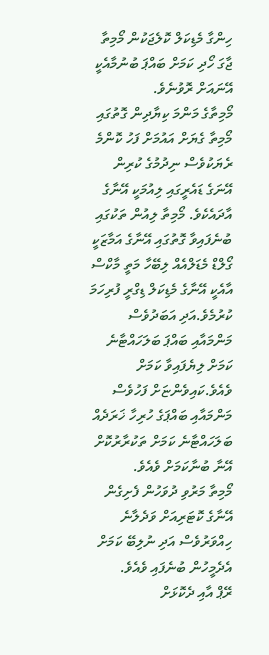ހިންގާ މެޑިކަލް ކޮލެޖަކުން މޯމިތާ ޖާގަ ހޯދި ކަމަށް ބައްޕަ ބުނުމާއެކީ އޭނައަށް ރޮވުނެވެ.
މޯމިތާގެ މަންމަ ކިޔާދިން ގޮތުގައި މޯމިތާ ގެޔަށް އައުމަށް ފަހު ކޮންމެ ރެޔަކުވެސް ނިދުމުގެ ކުރިން އޭނަގެ ޑައެރީގައި ލިއުމަކީ އޭނާގެ އާދައެކެވެ. މޯމިތާ ލިއުން ތަކުގައި ބުނެފައިވާ ގޮތުގައި އޭނާގެ އަމާޒަކީ ގޯލްޑް މެޑަލްއެއް ލިބޭހާ މަތީ މާކްސް އާއެކީ އޭނާގެ މެޑިކަލް ޑިގްރީ ފުރިހަމަ ކުރުމެވެ.އަދި އަބަދުވެސް މަންމައާއި ބައްޕަ ބަލަހައްޓާނެ ކަމަށް ލިޔެފައިވާ ކަމަށް ވެއެވެ.ކައިވެންޏަށް ފަހުވެސް މަންމައާއި ބައްޕަގެ ހުރިހާ ޚަރަދެއް ބަލަހައްޓާނެ ކަމަށް ތަކުރާރުކޮށް އޭނާ ބުނާކަމަށް ވެއެވެ.
މޯމިތާ މަރުވި ދުވަހުން ފެށިގެން އޭނާގެ ކޮޓަރިއަށް ވަދެލާނެ ހިއްވަރުވެސް އަދި ނުލިބޭ ކަމަށް އެދެމީހުން ބުނެފައި ވެއެވެ.
ރޭޕް އާއި ދެކޮޅަށް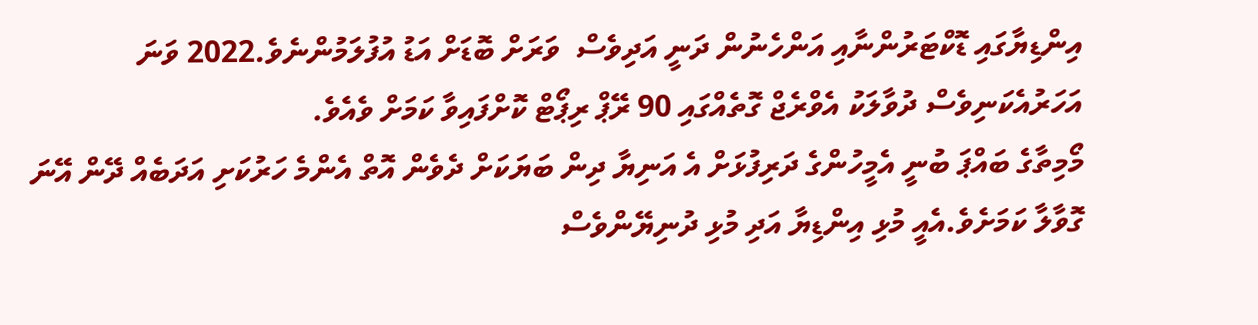އިންޑިޔާގައި ޑޮކްޓަރުންނާއި އަންހެނުން ދަނީ އަދިވެސް  ވަރަށް ބޮޑަށް އަޑު އުފުލަމުންނެވެ.2022 ވަނަ އަހަރުއެކަނިވެސް ދުވާލަކު އެވްރެޖް ގޮތެއްގައި 90 ރޭޕް ރިޕޯޓް ކޮށްފައިވާ ކަމަށް ވެއެވެ.
މޯމިތާގެ ބައްޕަ ބުނީ އެމީހުންގެ ދަރިފުޅަށް އެ އަނިޔާ ދިން ބަޔަކަށް ދެވެން އޮތް އެންމެ ހަރުކަށި އަދަބެއް ދޭން އޭނަ ގޮވާލާ ކަމަށެވެ.އެއީ މުޅި އިންޑިޔާ އަދި މުޅި ދުނިޔޭންވެސް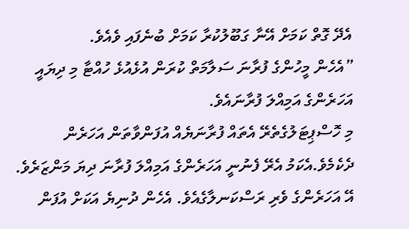އެދޭ ގޮތް ކަމަށް އޭނާ ގަބޫލުކުރާ ކަމަށް ބުނެފައި ވެއެވެ.
”އެހެން މީހުންގެ ފުރާނަ ސަލާމަތް ކުރަން އުޅެއުޅެ ހުއްޓާ މި ދިޔައީ އަހަރެންގެ އަމިއްލަ ފުރާނައެވެ.
މި ހޮސްޕިޓަލުގެތެރޭ އެތައް ފުރާނަޔެއް އުފަންވާތަން އަހަރެން ދެކެމެވެ.އެކަމު އެރޭ ފެނުނީ އަހަރެންގެ އަމިއްލަ ފުރާނަ ދިޔަ މަންޒަރެވެ.
އޭ އަހަރެންގެ ވެރި ރަސްކަނލާގެއެވެ. އެހެން ދުނިޔެ އަކަށް އުފަން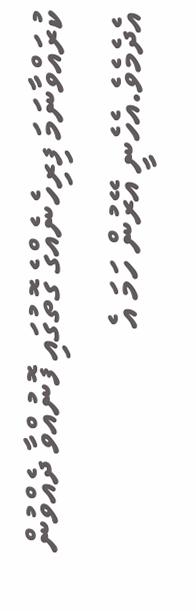ކުރައްވާނަމަ ފިރިހެނެއްގެ ގޮތުގައި ފޮނުއްވާ ދެއްވުން އެދެމެވެ.އެހެނީ އޭރުން ހަމަ އެ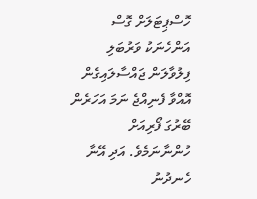ހޮސްޕިޓަލަށް ގޮސް އަންހެނަކު ވަރުބަލި ފިލުވާލަން ޖައްސާލައިގެން އޮއްވާ ފެނިއްޖެ ނަމަ އަހަރެން ބޭރުގަ ފޯރިއަށް ހުންނާނަމެވެ. އަދި އޭނާ ހެނދުނު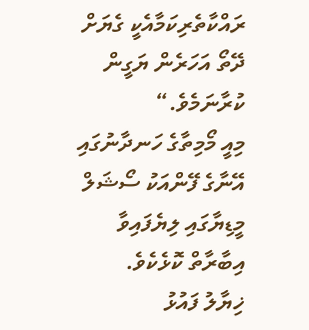ރައްކާތެރިކަމާއެކީ ގެޔަށް ދޭތޯ އަހަރެން ޔަގީން ކުރާނަމެވެ.“
މިއީ މޯމިތާގެ ހަނދާނުގައި އޭނާގެ ފޭންއަކު ސޯޝަލް މީޑިޔާގައި ލިޔެފައިވާ އިބާރާތް ކޮޅެކެވެ.
ޚިޔާލު ފައުޅު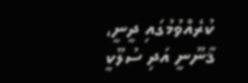ކުރެއްވުމުގައި ދީނީ، ޤާނޫނީ އަދި ސުލޫކީ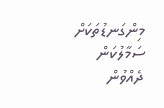މިންގަނޑުތަކަށް ސަމާލުކަން ދެއްވުން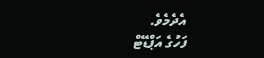އެދެމެވެ.
ފަހުގެ އަޕްޑޭޓް